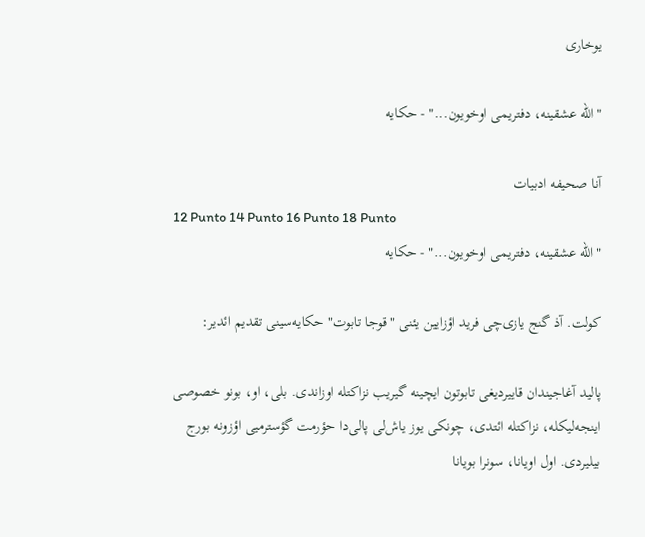یوخاری

"الله عشقینه، دفتریمی اوخویون..." - حکایه

آنا صحیفه ادبیات
12 Punto 14 Punto 16 Punto 18 Punto
"الله عشقینه، دفتریمی اوخویون..." - حکایه

کولت. آذ گنج یازی‌چی فرید اؤزایین یئنی "قوجا تابوت" حکایه‌سینی تقدیم ائدیر:

پالید آغاجیندان قاییردیغی تابوتون ایچینه گیریب نزاکتله اوزاندی. بلی، او، بونو خصوصی اینجه‌لیکله، نزاکتله ائتدی، چونکی یوز یاش‌لی پالی‌دا حؤرمت گؤسترمیی اؤزونه بورج بیلیردی. اول اویانا، سونرا بویانا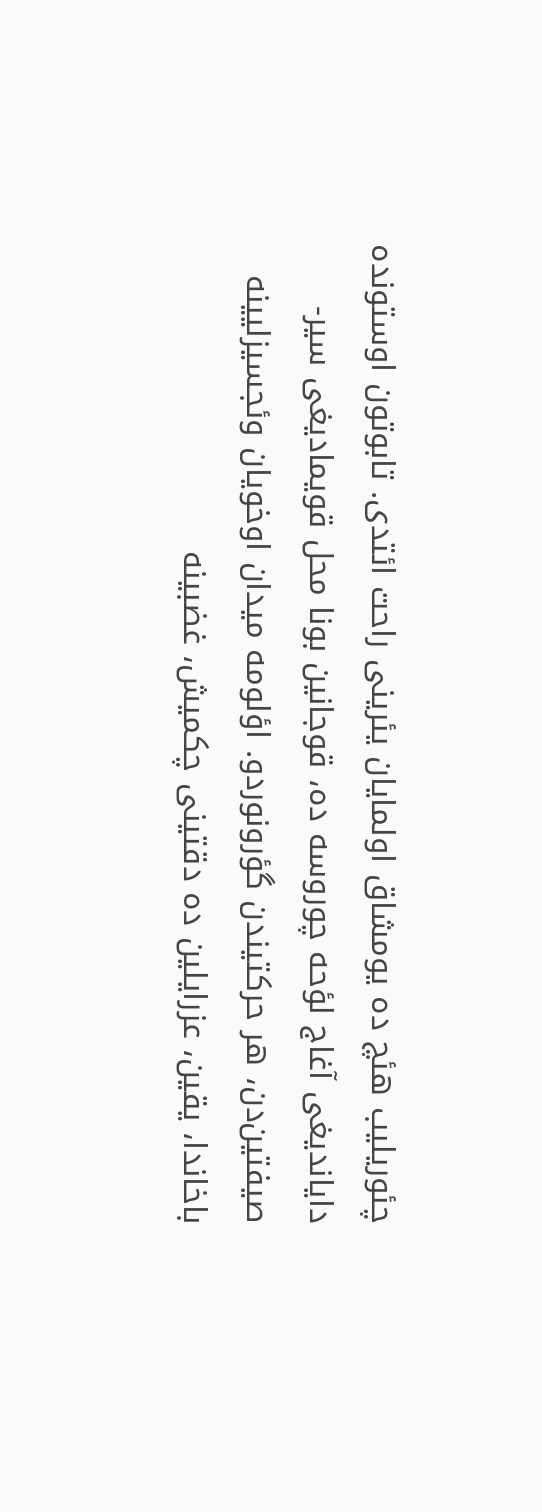چئوریلیب هئچ ده یومشاق اولمایان یئرینی راحت ائتدی. تابوتون اوستونده دایاندیغی آغاج لؤحه چوروسه ده، قوجانین بونا محل قویمادیغی سیر-صیفتین‌دن، هر حرکتیندن گؤرونوردو. اؤلومه میدان اوخویان وئجسیزلیینه باخاندا، یقین، عزرایلین ده دقتینی چکمیش، غضبینه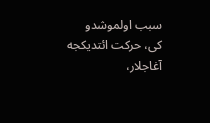سبب اولموشدو کی، حرکت ائتدیکجه آغاجلار،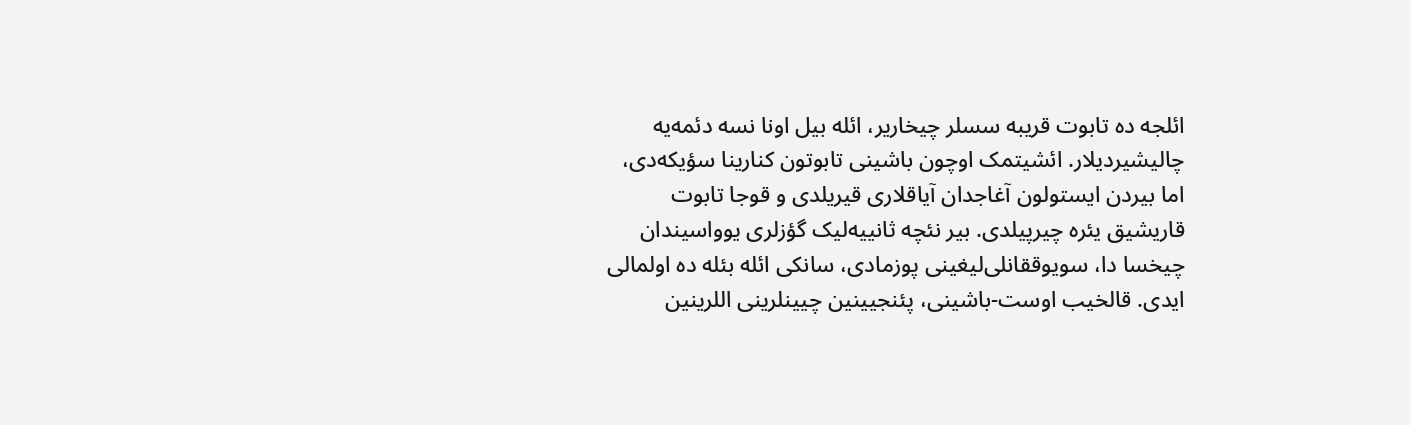ائلجه ده تابوت قریبه سسلر چیخاریر، ائله بیل اونا نسه دئمه‌یه چالیشیردیلار. ائشیتمک اوچون باشینی تابوتون کنارینا سؤیکه‌دی، اما بیردن ایستولون آغاجدان آیاقلاری قیریلدی و قوجا تابوت قاریشیق یئره چیرپیلدی. بیر نئچه ثانییه‌لیک گؤزلری یوواسیندان چیخسا دا، سویوققانلی‌لیغینی پوزمادی، سانکی ائله بئله ده اولمالی ایدی. قالخیب اوست-باشینی، پئنجیینین چیینلرینی اللرینین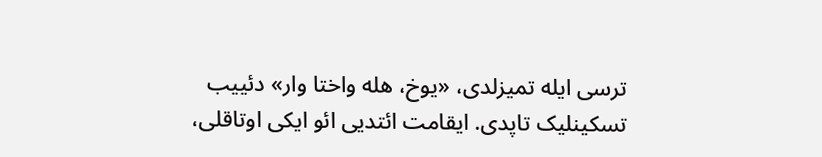ترسی ایله تمیزلدی، «یوخ، هله واختا وار» دئییب تسکینلیک تاپدی. ایقامت ائتدیی ائو ایکی اوتاقلی،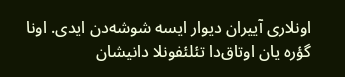اونلاری آییران دیوار ایسه شوشه‌دن ایدی. اونا گؤره یان اوتاق‌دا تئلئفونلا دانیشان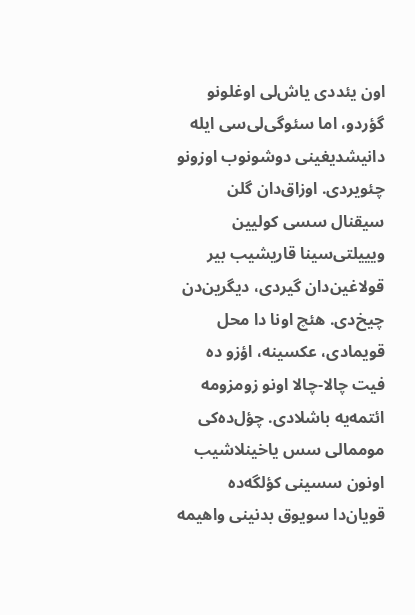اون یئددی یاش‌لی اوغلونو گؤردو، اما سئوگی‌لی‌سی ایله دانیشدیغینی دوشونوب اوزونو چئویردی. اوزاق‌دان گلن سیقنال سسی کولیین ویییلتی‌سینا قاریشیب بیر قولاغین‌دان گیردی، دیگرین‌دن چیخ‌دی. هئچ اونا دا محل قویمادی، عکسینه، اؤزو ده فیت چالا-چالا اونو زومزومه ائتمه‌یه باشلادی. چؤل‌ده‌کی مو‌ممالی سس یاخینلاشیب اونون سسینی کؤلگه‌ده قویان‌دا سویوق بدنینی واهیمه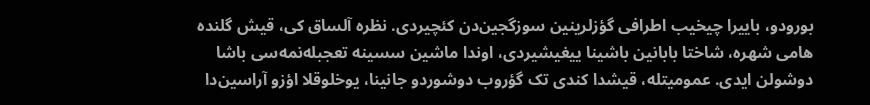بورودو، باییرا چیخیب اطرافی گؤزلرینین سوزگجین‌دن کئچیردی. نظره آلساق کی، قیش گلنده هامی شهره، شاختا بابانین باشینا ییغیشیردی، اوندا ماشین سسینه تعجبله‌نمه‌سی باشا دوشولن ایدی. عمومیتله، قیشدا کندی تک گؤروب دوشوردو جانینا، یوخلوقلا اؤزو آراسین‌دا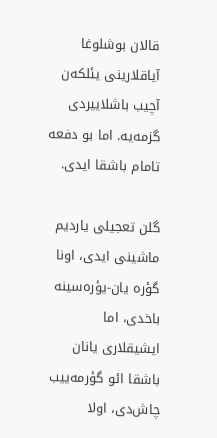قالان بوشلوغا آیاقلارینی یئلکه‌ن آچیب باشلاییردی گزمه‌یه. اما بو دفعه تامام باشقا ایدی.

گلن تعجیلی یاردیم ماشینی ایدی، اونا گؤره یان-یؤره‌سینه باخدی، اما ایشیقلاری یانان باشقا ائو گؤرمه‌ییب چاش‌دی، اولا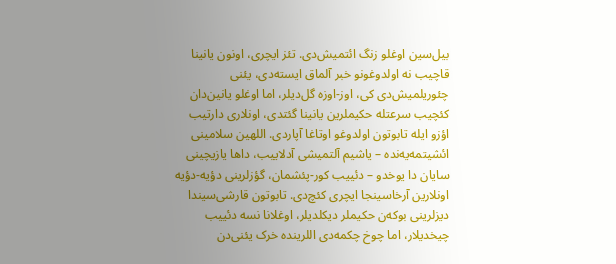بیل‌سین اوغلو زنگ ائتمیش‌دی. تئز ایچری، اونون یانینا قاچیب نه اولدوغونو خبر آلماق ایسته‌دی، یئنی چئوریلمیش‌دی کی، اوز-اوزه گل‌دیلر، اما اوغلو یانین‌دان کئچیب سرعتله حکیملرین یانینا گئتدی، اونلاری دارتیب اؤزو ایله تابوتون اولدوغو اوتاغا آپاردی. اللهین سلامینی ائشیتمه‌یه‌نده – یاشیم آلتمیشی آدلاییب، داها یازیچینی سایان دا یوخدو – دئییب کور-پئشمان، گؤزلرینی دؤیه-دؤیه اونلارین آرخاسینجا ایچری کئچ‌دی. تابوتون قارشی‌سیندا دیزلرینی بوکه‌ن حکیملر دیکلدیلر، اوغلانا نسه دئییب چیخدیلار، اما چوخ چکمه‌دی اللرینده خرک یئنی‌دن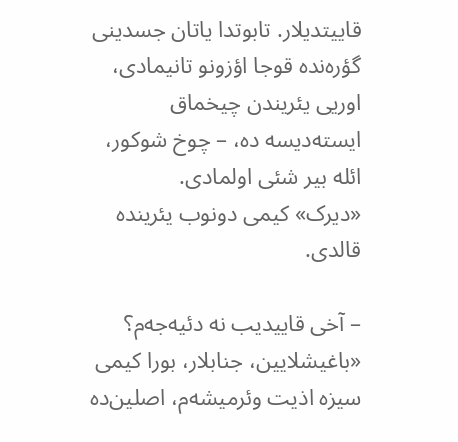قاییتدیلار. تابوتدا یاتان جسدینی گؤره‌نده قوجا اؤزونو تانیمادی، اوریی یئریندن چیخماق ایسته‌دیسه ده، – چوخ شوکور، ائله بیر شئی اولمادی.
«دیرک» کیمی دونوب یئرینده قالدی.

– آخی قاییدیب نه دئیه‌جه‌م؟ «باغیشلایین، جنابلار، بورا کیمی سیزه اذیت وئرمیشه‌م، اصلین‌ده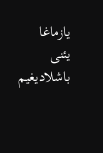یازماغا یئنی باشلادیغیم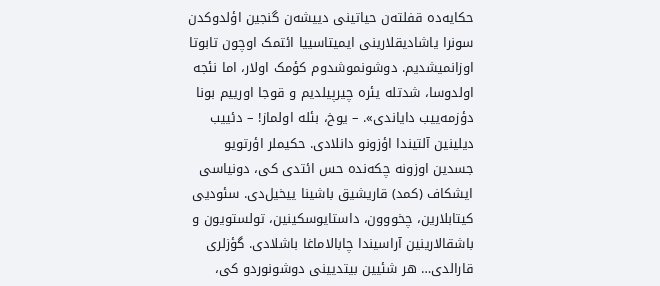حکایه‌ده قفلته‌ن حیاتینی دییشه‌ن گنجین اؤلدوکدن سونرا یاشادیقلارینی ایمیتاسییا ائتمک اوچون تابوتا اوزانمیشدیم. دوشونموشدوم کؤمک اولار، اما نئجه اولدوسا، شدتله یئره چیرپیلدیم و قوجا اورییم بونا دؤزمه‌ییب دایاندی». – یوخ، بئله اولماز! – دئییب دیلینین آلتیندا اؤزونو دانلادی. حکیملر اؤرتویو جسدین اوزونه چکه‌نده حس ائتدی کی، دونیاسی ایشکاف (کمد) قاریشیق باشینا ییخیل‌دی. سئودیی کیتابلارین، چخووون، داستایوسکینین، تولستویون و باشقالارینین آراسیندا چابالاماغا باشلادی. گؤزلری قارالدی… هر شئیین بیتدیینی دوشونوردو کی،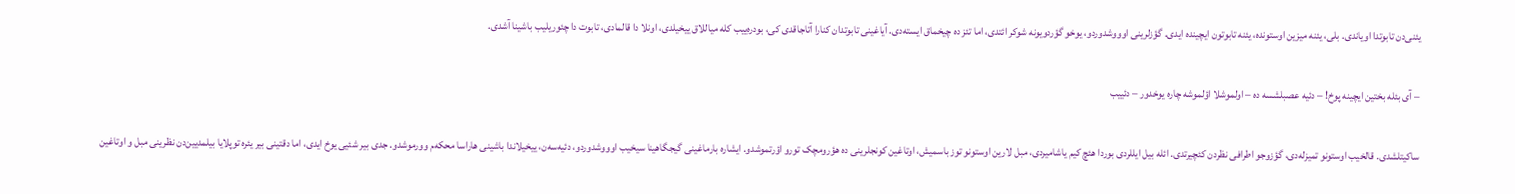یئنی‌دن تابوتدا اویاندی. بلی، یئنه میزین اوستونده، یئنه تابوتون ایچینده ایدی. گؤزلرینی اوووشدوردو، یوخو گؤردویونه شوکر ائتدی، اما تئز ده چیخماق ایسته‌دی. آیاغینی تابوتدان کنارا آتاجاقدی کی، بودره‌ییب کله میاللاق ییخیلدی، اونلا دا قالمادی، تابوت دا چئوریلیب باشینا آشدی.

– آی بئله بختین ایچینه پوخ! – دئیه عصبلشسه ده – اولموشلا اؤلموشه چاره یوخدور – دئییب

ساکیتلشدی. قالخیب اوستونو تمیزله‌دی، گؤزوجو اطرافی نظردن کئچیرتدی. ائله بیل ایللردی بوردا هئچ کیم یاشامیردی، مبل لارین اوستونو توز باسمیش، اوتاغین کونجلرینی ده هؤرومچک تورو اؤرتموشدو. ایشاره بارماغینی گیجگاهینا سیخیب اوووشدوردو، دئیه‌سه‌ن، ییخیلاندا باشینی هاراسا محکه‌م وورموشدو. جدی بیر شئیی یوخ ایدی، اما دقتینی بیر یئره توپلایا بیلمدیین‌دن نظرینی مبل و اوتاغین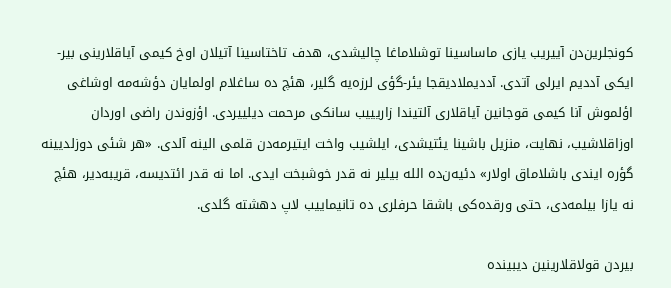کونجلرین‌دن آییریب یازی ماساسینا توشلاماغا چالیشدی، هدف تاختاسینا آتیلان اوخ کیمی آیاقلارینی بیر-ایکی آددیم ایر‌لی آتدی. آددیملادیقجا یئر-گؤی لرزه‌یه گلیر، هئچ ده ساغلام اولمایان دؤشه‌مه اوشاغی اؤلموش آنا کیمی قوجانین آیاقلاری آلتیندا زاریییب سانکی مرحمت دیلییردی. اؤزوندن راضی اوردان اوزاقلاشیب، نهایت، منزیل باشینا یئتیشدی، ایلشیب واخت ایتیرمه‌دن قلمی الینه آلدی. «هر شئی دوزلدیینه گؤره ایندی باشلاماق اولار» دئیه‌ن‌ده الله بیلیر نه قدر خوشبخت ایدی. اما نه قدر ائتدیسه، قریبه‌دیر، هئچ نه یازا بیلمه‌دی، حتی ورقده‌کی باشقا حرفلری ده تانیماییب لاپ دهشته گلدی.

بیردن قولاقلارینین دیبینده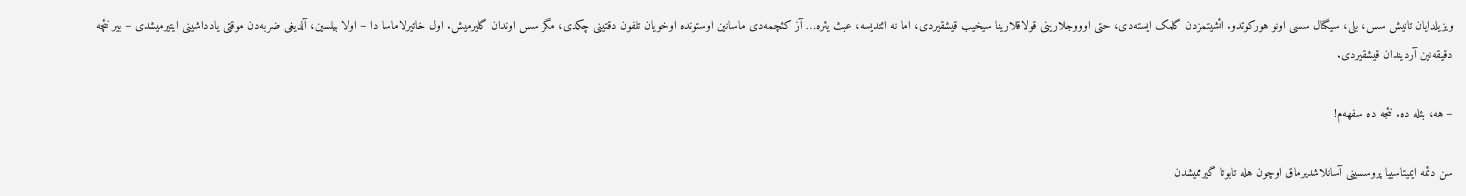ویزیلدایان تانیش سس، بلی، سیگنال سسی اونو هورکوتدو. ائشیتمزدن گلمک ایسته‌دی، حتی اوووجلارینی قولاقلارینا سیخیب قیشقیردی، اما نه ائتدیسه، عبث یئره… آز کئچمه‌دی ماسانین اوستونده اوخویان تلفون دقتینی چکدی، مگر سس اوندان گلیرمیش. اول خاتیرلاماسا دا – اولا بیلسین، آلدیغی ضربه‌دن موقتی یادداشینی ایتیرمیشدی – بیر نئچه دقیقه‌نین آردیندان قیشقیردی.

– هه، بئله ده. نئجه ده سفهه‌م!

سن دئمه ایمیتاسییا پروسسینی آسانلاشدیرماق اوچون هله تابوتا گیرممیشدن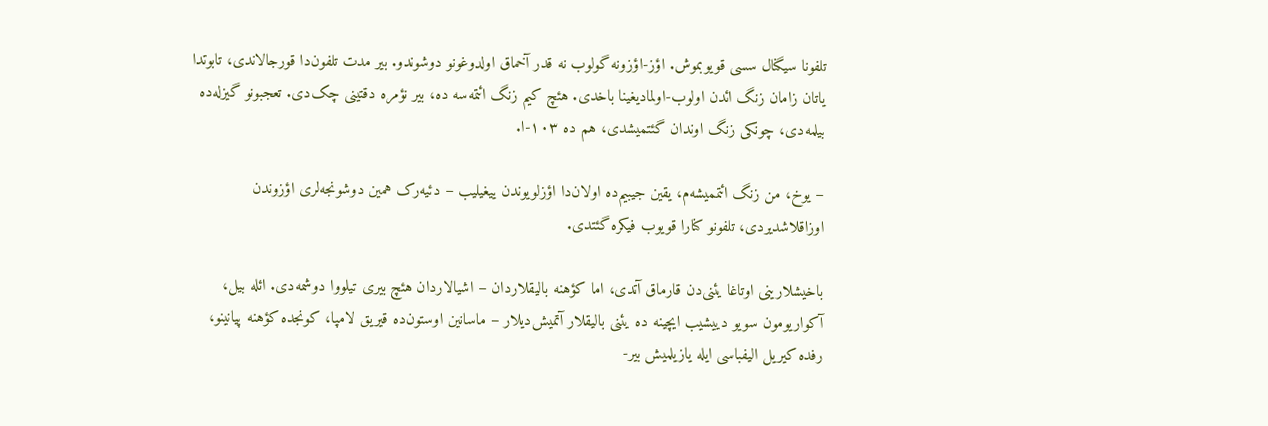تلفونا سیگنال سسی قویوبموش. اؤز-اؤزونه گولوب نه قدر آخماق اولدوغونو دوشوندو. بیر مدت تلفون‌دا قورجالاندی، تابوتدا یاتان زامان زنگ ائد‌ن اولوب-اولمادیغینا باخدی. هئچ کیم زنگ ائتمه‌سه ده، بیر نؤمره دقتینی چک‌دی. تعجبونو گیزله‌ده بیلمه‌دی، چونکی زنگ اوندان گئتمیشدی، هم ده ۱۰۳-ا.

– یوخ، من زنگ ائتممیشه‌م، یقین جیبیم‌ده اولان‌دا اؤزلویوندن ییغیلیب – دئیه‌رک همین دوشونجه‌لری اؤزوندن اوزاقلاشدیردی، تلفونو کنارا قویوب فیکره گئتدی.

باخیشلارینی اوتاغا یئنی‌دن قارماق آتدی، اما کؤهنه بالیقلاردان – اشیالاردان هئچ بیری تیلووا دوشمه‌دی. ائله بیل، آکواریومون سویو دییشیب ایچینه ده یئنی بالیقلار آتمیش‌دیلار – ماسانین اوستون‌ده قیریق لامپا، کونجده کؤهنه پیانینو، رفده کیریل الیفباسی ایله یازیلمیش بیر-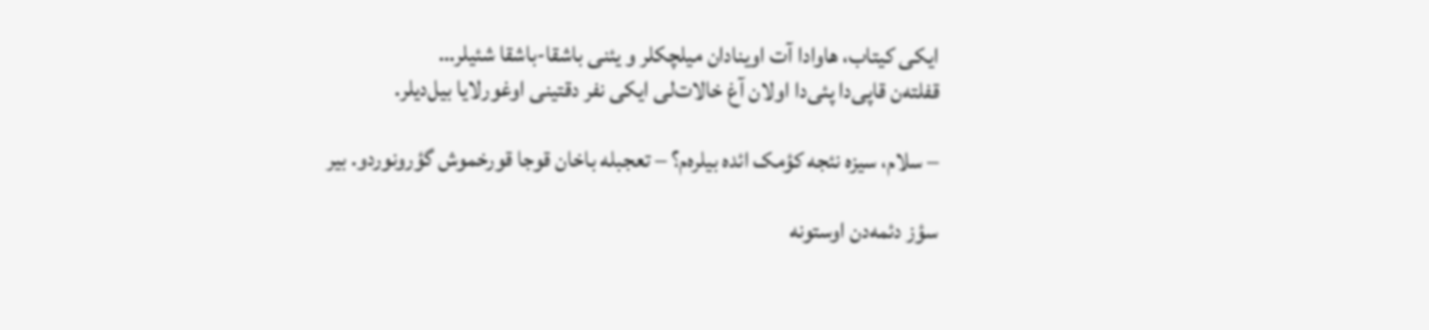ایکی کیتاب، هاوادا آت اوینادان میلچکلر و یئنی باشقا-باشقا شئیلر…
قفلته‌ن قاپی‌دا پئی‌دا اولان آغ خالات‌لی ایکی نفر دقتینی اوغورلایا بیل‌دیلر.

– سلام، سیزه نئجه کؤمک ائده بیلره‌م؟ – تعجبله باخان قوجا قورخموش گؤرونوردو. بیر

سؤز دئمه‌دن اوستونه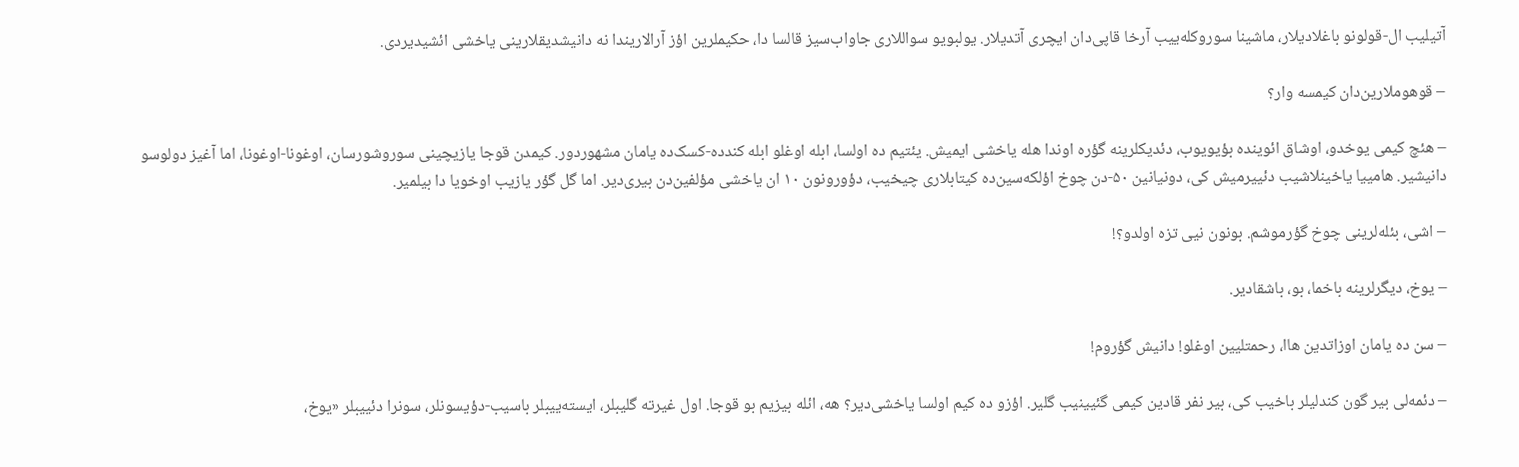آتیلیب ال-قولونو باغلادیلار، ماشینا سوروکله‌ییب آرخا قاپی‌دان ایچری آتدیلار. یولبویو سواللاری جاواب‌سیز قالسا دا، حکیملرین اؤز آرالاریندا نه دانیشدیقلارینی یاخشی ائشیدیردی.

– قوهوملارین‌دان کیمسه وار؟

– هئچ کیمی یوخدو، اوشاق ائوینده بؤیویوب، دئدیکلرینه گؤره اوندا هله یاخشی ایمیش. یئتیم ده اولسا، ابله اوغلو ابله کندده-کسک‌ده یامان مشهوردور. کیمدن قوجا یازیچینی سوروشورسان، اوغونا-اوغونا، اما آغیز دولوسو دانیشیر. هامییا یاخینلاشیب دئییرمیش کی، دونیانین ۵۰-دن چوخ اؤلکه‌سین‌ده کیتابلاری چیخیب، دؤورونون ۱۰ ان یاخشی مؤلفین‌دن بیری‌دیر. اما گل گؤر یازیب اوخویا دا بیلمیر.

– اشی، بئله‌لرینی چوخ گؤرموشم. بونون نیی تزه اولدو؟!

– یوخ، دیگرلرینه باخما، بو، باشقادیر.

– سن ده یامان اوزاتدین هاا، رحمتلیین اوغلو! دانیش گؤروم!

– دئمه‌لی بیر گون کندلیلر باخیب کی، بیر نفر قادین کیمی گئیینیب گلیر. اؤزو ده کیم اولسا یاخشی‌دیر؟ هه، ائله بیزیم بو قوجا. اول غیرته گلیبلر، ایسته‌ییبلر باسیب-دؤیسونلر، سونرا دئییبلر «یوخ،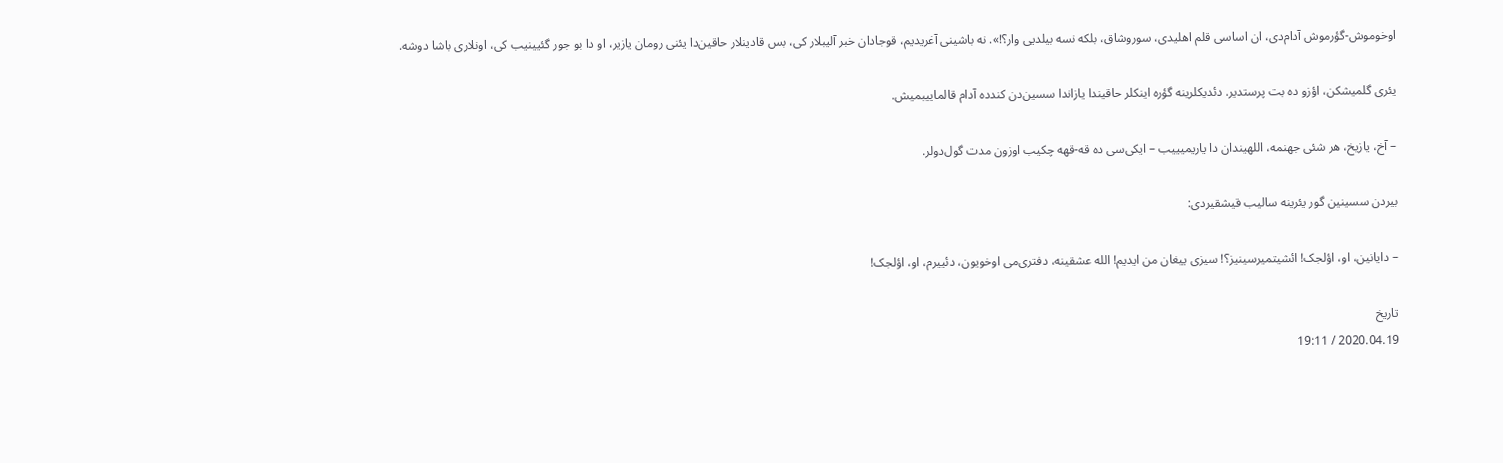اوخوموش-گؤرموش آدام‌دی، ان اساسی قلم اهلیدی، سوروشاق، بلکه نسه بیلدیی وار؟!». نه باشینی آغریدیم، قوجادان خبر آلیبلار کی، بس قادینلار حاقین‌دا یئنی رومان یازیر، او دا بو جور گئیینیب کی، اونلاری باشا دوشه.

یئری گلمیشکن، اؤزو ده بت پرستدیر. دئدیکلرینه گؤره اینکلر حاقیندا یازاندا سسین‌دن کندده آدام قالماییبمیش.

– آخ، یازیخ، هر شئی جهنمه، اللهیندان دا یاریمیییب – ایکی‌سی ده قه-قهه چکیب اوزون مدت گول‌دولر.

بیردن سسینین گور یئرینه سالیب قیشقیردی:

– دایانین، او، اؤلجک! ائشیتمیرسینیز؟! سیزی ییغان من ایدیم! الله عشقینه، دفتری‌می اوخویون، دئییرم، او، اؤلجک!

تاریخ
2020.04.19 / 19:11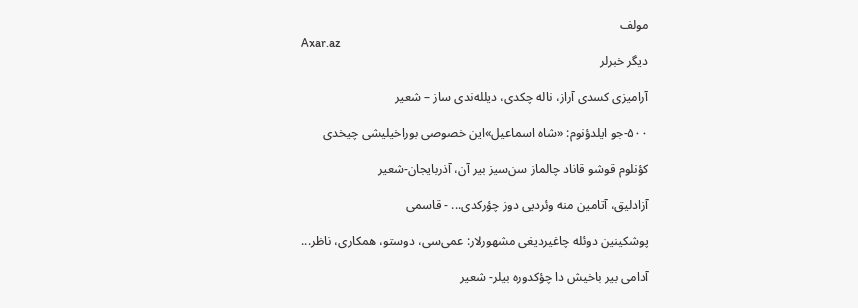مولف
Axar.az
دیگر خبرلر

آرامیزی کسدی آراز، ناله چکدی، دیلله‌ندی ساز – شعیر

۵۰۰-جو ایلدؤنوم: «شاه اسماعیل»این خصوصی بوراخیلیشی چیخدی

کؤنلوم قوشو قاناد چالماز سن‌سیز بیر آن، آذربایجان-شعیر

آزادلیق، آتامین منه وئردیی دوز چؤرکدی... - قاسمی

پوشکینین دوئله چاغیردیغی مشهورلار: عمی‌سی، دوستو، همکاری، ناظر...

آدامی بیر باخیش دا چؤکدوره بیلر- شعیر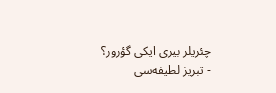چئریلر بیری ایکی گؤرور؟ - تبریز لطیفه‌سی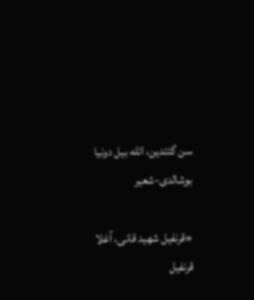سن گئتدین، ائله بیل دونیا بوشالدی-شعیر

«قرنفیل شهید قانی، آغلا قرنفیل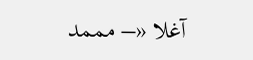آغلا «– مممد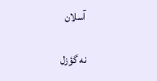آسلان

نه گؤزل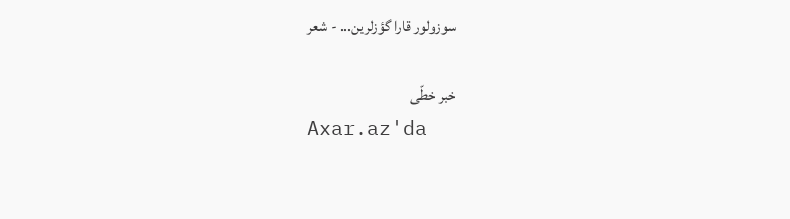سوزولور قارا گؤزلرین... - شعر

خبر خطّی
Axar.az'da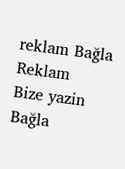reklam Bağla
Reklam
Bize yazin Bağla